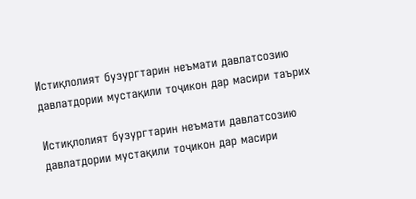Истиқлолият бузургтарин неъмати давлатсозию давлатдории мустақили тоҷикон дар масири таърих

Истиқлолият бузургтарин неъмати давлатсозию давлатдории мустақили тоҷикон дар масири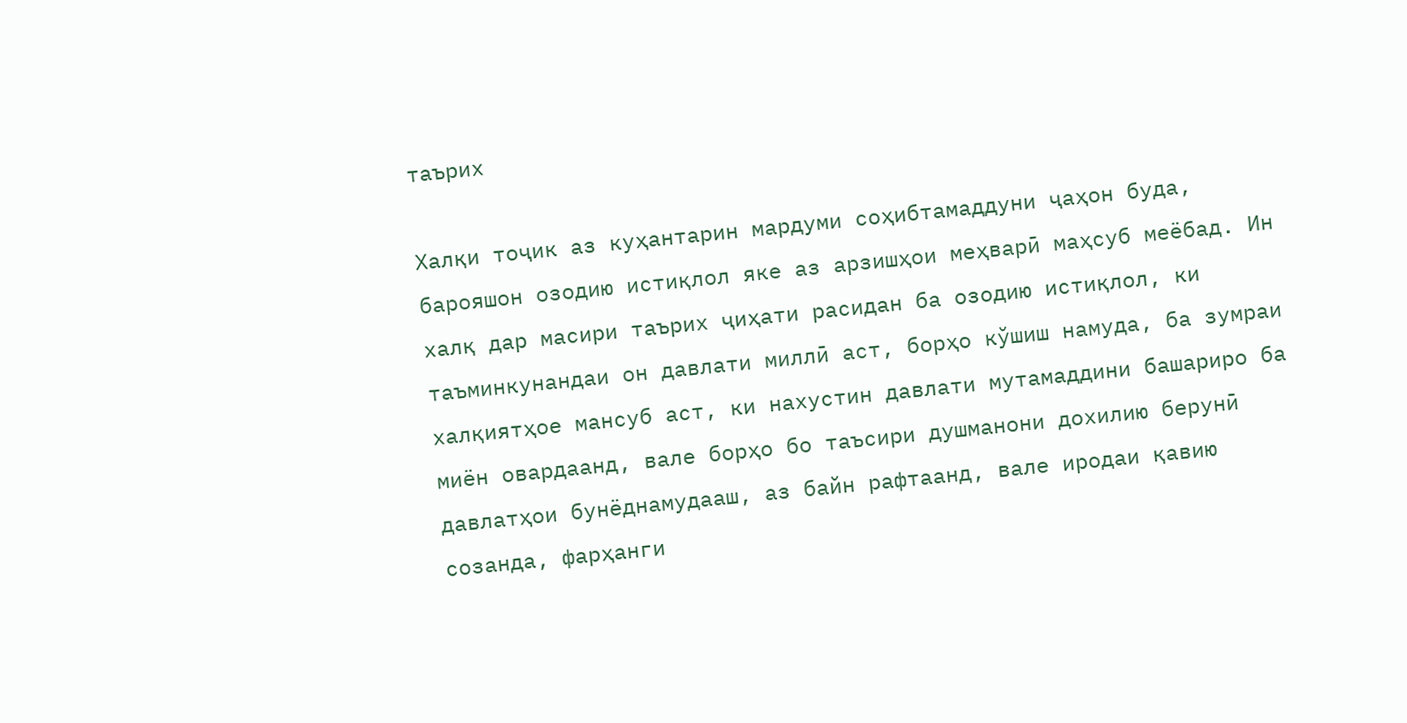таърих

Халқи тоҷик аз куҳантарин мардуми соҳибтамаддуни ҷаҳон буда, барояшон озодию истиқлол яке аз арзишҳои меҳварӣ маҳсуб меёбад. Ин халқ дар масири таърих ҷиҳати расидан ба озодию истиқлол, ки таъминкунандаи он давлати миллӣ аст, борҳо кўшиш намуда, ба зумраи халқиятҳое мансуб аст, ки нахустин давлати мутамаддини башариро ба миён овардаанд, вале борҳо бо таъсири душманони дохилию берунӣ давлатҳои бунёднамудааш, аз байн рафтаанд, вале иродаи қавию созанда, фарҳанги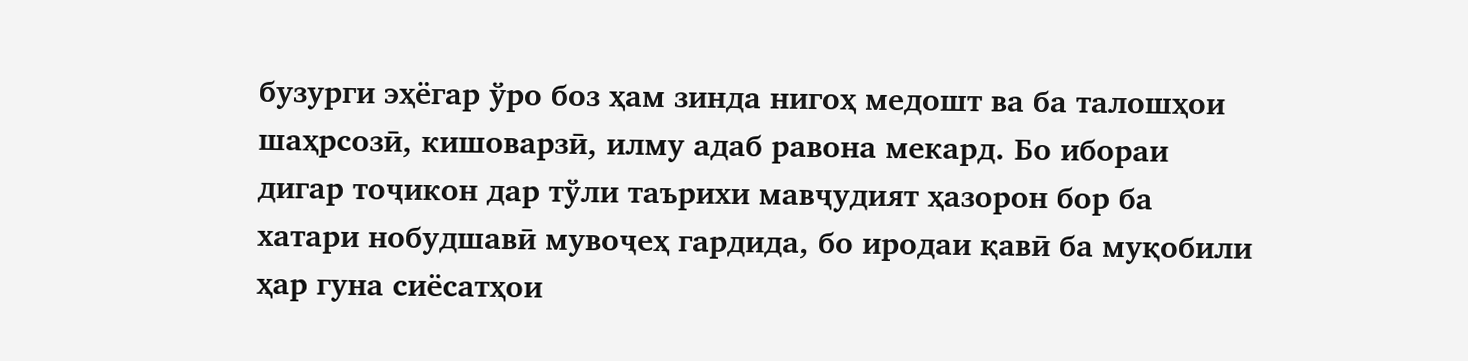бузурги эҳёгар ўро боз ҳам зинда нигоҳ медошт ва ба талошҳои шаҳрсозӣ, кишоварзӣ, илму адаб равона мекард. Бо ибораи дигар тоҷикон дар тўли таърихи мавҷудият ҳазорон бор ба хатари нобудшавӣ мувоҷеҳ гардида, бо иродаи қавӣ ба муқобили ҳар гуна сиёсатҳои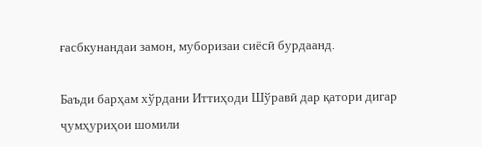ғасбкунандаи замон, муборизаи сиёсӣ бурдаанд.

Баъди барҳам хўрдани Иттиҳоди Шўравӣ дар қатори дигар ҷумҳуриҳои шомили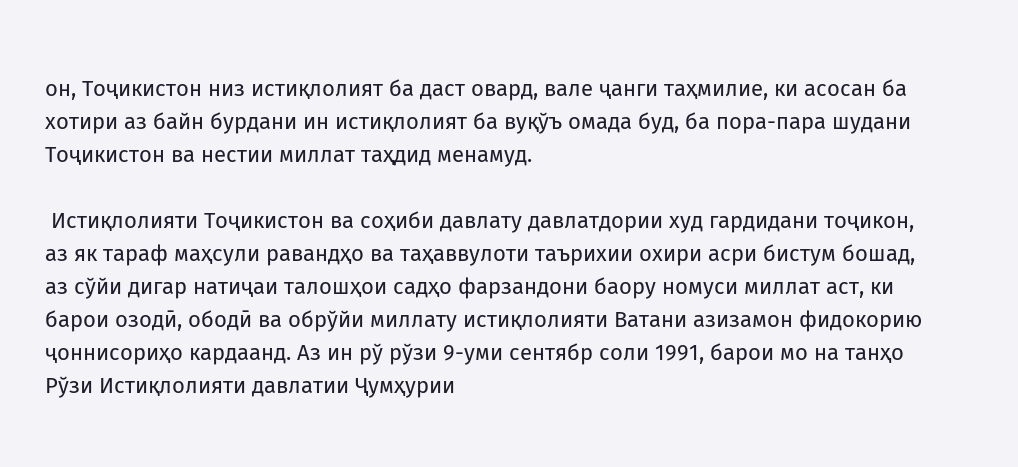он, Тоҷикистон низ истиқлолият ба даст овард, вале ҷанги таҳмилие, ки асосан ба хотири аз байн бурдани ин истиқлолият ба вуқўъ омада буд, ба пора-пара шудани Тоҷикистон ва нестии миллат таҳдид менамуд.

 Истиқлолияти Тоҷикистон ва соҳиби давлату давлатдории худ гардидани тоҷикон, аз як тараф маҳсули равандҳо ва таҳаввулоти таърихии охири асри бистум бошад, аз сўйи дигар натиҷаи талошҳои садҳо фарзандони баору номуси миллат аст, ки барои озодӣ, ободӣ ва обрўйи миллату истиқлолияти Ватани азизамон фидокорию ҷоннисориҳо кардаанд. Аз ин рў рўзи 9-уми сентябр соли 1991, барои мо на танҳо Рўзи Истиқлолияти давлатии Ҷумҳурии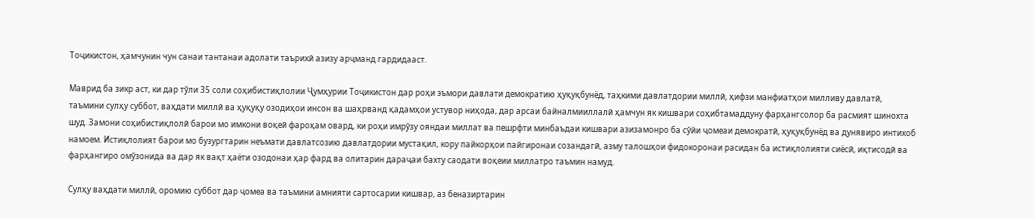Тоҷикистон, ҳамчунин чун санаи тантанаи адолати таърихӣ азизу арҷманд гардидааст.

Маврид ба зикр аст, ки дар тўли 35 соли соҳибистиқлолии Ҷумҳурии Тоҷикистон дар роҳи эъмори давлати демократию ҳуқуқбунёд, таҳкими давлатдории миллӣ, ҳифзи манфиатҳои милливу давлатӣ, таъмини сулҳу суббот, ваҳдати миллӣ ва ҳуқуқу озодиҳои инсон ва шаҳрванд қадамҳои устувор ниҳода, дар арсаи байналмииллалӣ ҳамчун як кишвари соҳибтамаддуну фарҳангсолор ба расмият шинохта шуд. Замони соҳибистиқлолӣ барои мо имкони воқеӣ фароҳам овард, ки роҳи имрўзу ояндаи миллат ва пешрфти минбаъдаи кишвари азизамонро ба сўйи ҷомеаи демократӣ, ҳуқуқбунёд ва дунявиро интихоб намоем. Истиқлолият барои мо бузургтарин неъмати давлатсозию давлатдории мустақил, кору пайкорҳои пайгиронаи созандагӣ, азму талошҳои фидокоронаи расидан ба истиқлолияти сиёсӣ, иқтисодӣ ва фарҳангиро омўзонида ва дар як вақт ҳаёти озодонаи ҳар фард ва олитарин дараҷаи бахту саодати воқеии миллатро таъмин намуд.

Сулҳу ваҳдати миллӣ, оромию суббот дар ҷомеа ва таъмини амнияти сартосарии кишвар, аз беназиртарин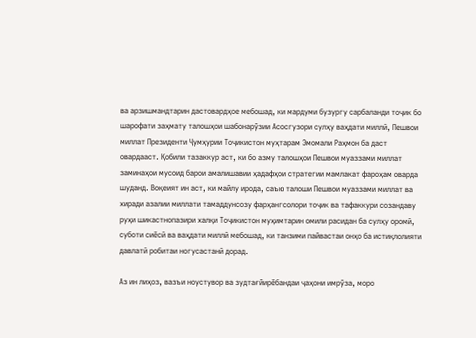ва арзишмандтарин дастовардҳое мебошад, ки мардуми бузургу сарбаланди тоҷик бо шарофати заҳмату талошҳои шабонарўзии Асосгузори сулҳу ваҳдати миллӣ, Пешвои миллат Президенти Ҷумҳурии Тоҷикистон муҳтарам Эмомали Раҳмон ба даст овардааст. Қобили тазаккур аст, ки бо азму талошҳои Пешвои муаззами миллат заминаҳои мусоид барои амалишавии ҳадафҳои стратегии мамлакат фароҳам оварда шуданд. Воқеият ин аст, ки майлу ирода, саъю талоши Пешвои муаззами миллат ва хиради азалии миллати тамаддунсозу фарҳангсолори тоҷик ва тафаккури созандаву руҳи шикастнопазири халқи Тоҷикистон муҳимтарин омили расидан ба сулҳу оромӣ, суботи сиёсӣ ва ваҳдати миллӣ мебошад, ки танзими пайвастаи онҳо ба истиқлолияти давлатӣ робитаи ногусастанӣ дорад.

Аз ин лиҳоз, вазъи ноустувор ва зудтағйирёбандаи ҷаҳони имрўза, моро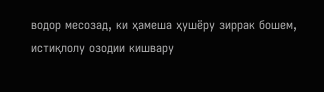водор месозад, ки ҳамеша ҳушёру зиррак бошем, истиқлолу озодии кишвару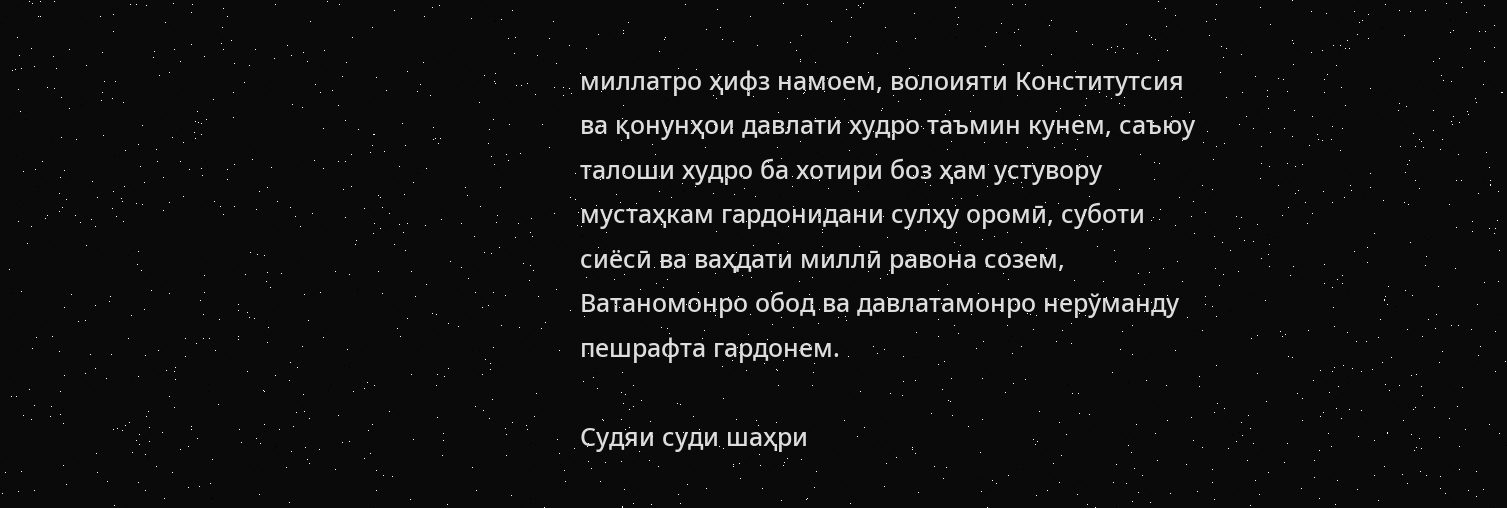миллатро ҳифз намоем, волоияти Конститутсия ва қонунҳои давлати худро таъмин кунем, саъюу талоши худро ба хотири боз ҳам устувору мустаҳкам гардонидани сулҳу оромӣ, суботи сиёсӣ ва ваҳдати миллӣ равона созем, Ватаномонро обод ва давлатамонро нерўманду пешрафта гардонем.

Судяи суди шаҳри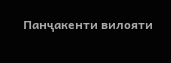Панҷакенти вилояти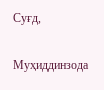Суғд,

Муҳиддинзода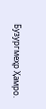Бузургмеҳр Ҳамро.